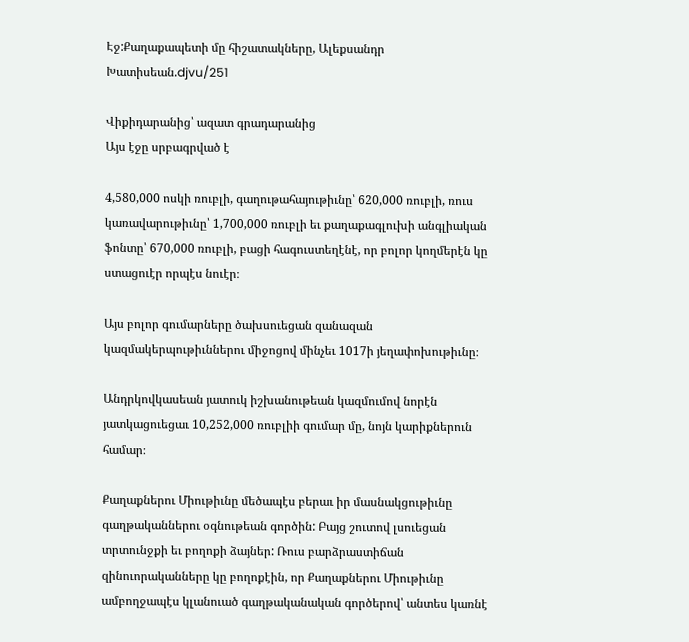Էջ:Քաղաքապետի մը հիշատակները, Ալեքսանդր Խատիսեան.djvu/251

Վիքիդարանից՝ ազատ գրադարանից
Այս էջը սրբագրված է

4,580,000 ոսկի ռուբլի, գաղութահայութիւնը՝ 620,000 ռուբլի, ռուս կառավարութիւնը՝ 1,700,000 ռուբլի եւ քաղաքագլուխի անգլիական ֆոնտը՝ 670,000 ռուբլի, բացի հագուստեղէնէ, որ բոլոր կողմերէն կը ստացուէր որպէս նուէր։

Այս բոլոր գումարները ծախսուեցան զանազան կազմակերպութիւններու միջոցով մինչեւ 1017ի յեղափոխութիւնը։

Անդրկովկասեան յատուկ իշխանութեան կազմումով նորէն յատկացուեցաւ 10,252,000 ռուբլիի գումար մը, նոյն կարիքներուն համար։

Քաղաքներու Միութիւնը մեծապէս բերաւ իր մասնակցութիւնը գաղթականներու օգնութեան գործին: Բայց շուտով լսուեցան տրտունջքի եւ բողոքի ձայներ: Ռուս բարձրաստիճան զինուորականները կը բողոքէին, որ Քաղաքներու Միութիւնը ամբողջապէս կլանուած գաղթականական գործերով՝ անտես կառնէ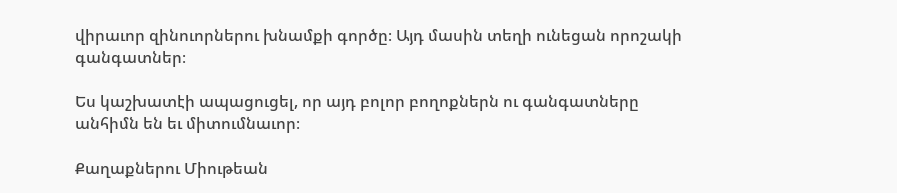վիրաւոր զինուորներու խնամքի գործը։ Այդ մասին տեղի ունեցան որոշակի գանգատներ։

Ես կաշխատէի ապացուցել, որ այդ բոլոր բողոքներն ու գանգատները անհիմն են եւ միտումնաւոր։

Քաղաքներու Միութեան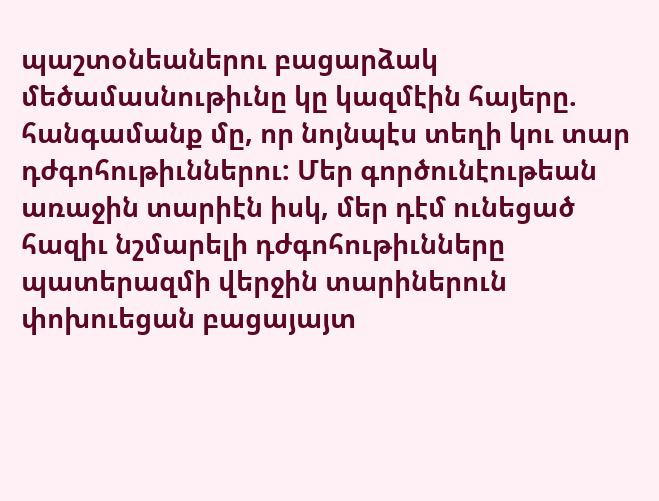պաշտօնեաներու բացարձակ մեծամասնութիւնը կը կազմէին հայերը. հանգամանք մը, որ նոյնպէս տեղի կու տար դժգոհութիւններու: Մեր գործունէութեան առաջին տարիէն իսկ, մեր դէմ ունեցած հազիւ նշմարելի դժգոհութիւնները պատերազմի վերջին տարիներուն փոխուեցան բացայայտ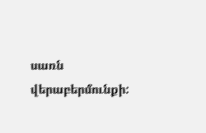սառն վերաբերմունքի: